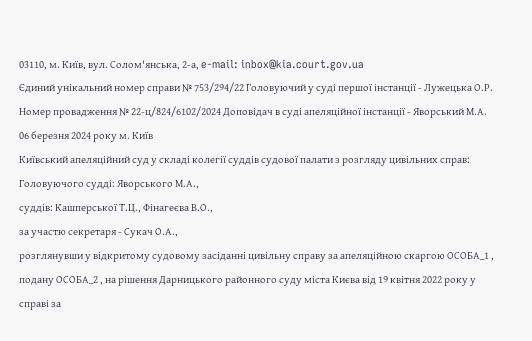03110, м. Київ, вул. Солом'янська, 2-а, e-mail: inbox@kia.court.gov.ua
Єдиний унікальний номер справи № 753/294/22 Головуючий у суді першої інстанції - Лужецька О.Р.
Номер провадження № 22-ц/824/6102/2024 Доповідач в суді апеляційної інстанції - Яворський М.А.
06 березня 2024 року м. Київ
Київський апеляційний суд у складі колегії суддів судової палати з розгляду цивільних справ:
Головуючого судді: Яворського М.А.,
суддів: Кашперської Т.Ц., Фінагеєва В.О.,
за участю секретаря - Сукач О.А.,
розглянувши у відкритому судовому засіданні цивільну справу за апеляційною скаргою ОСОБА_1 , подану ОСОБА_2 , на рішення Дарницького районного суду міста Києва від 19 квітня 2022 року у справі за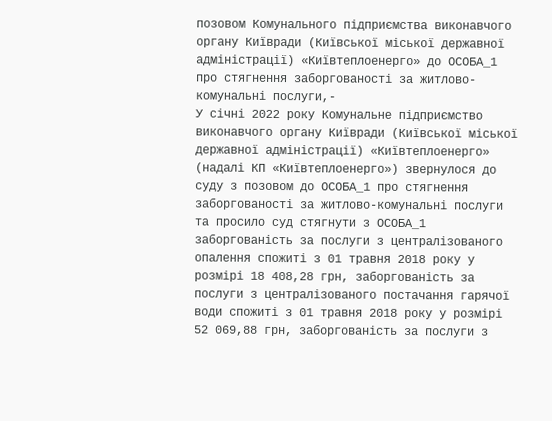позовом Комунального підприємства виконавчого органу Київради (Київської міської державної адміністрації) «Київтеплоенерго» до ОСОБА_1 про стягнення заборгованості за житлово-комунальні послуги,-
У січні 2022 року Комунальне підприємство виконавчого органу Київради (Київської міської державної адміністрації) «Київтеплоенерго» (надалі КП «Київтеплоенерго») звернулося до суду з позовом до ОСОБА_1 про стягнення заборгованості за житлово-комунальні послуги та просило суд стягнути з ОСОБА_1 заборгованість за послуги з централізованого опалення спожиті з 01 травня 2018 року у розмірі 18 408,28 грн, заборгованість за послуги з централізованого постачання гарячої води спожиті з 01 травня 2018 року у розмірі 52 069,88 грн, заборгованість за послуги з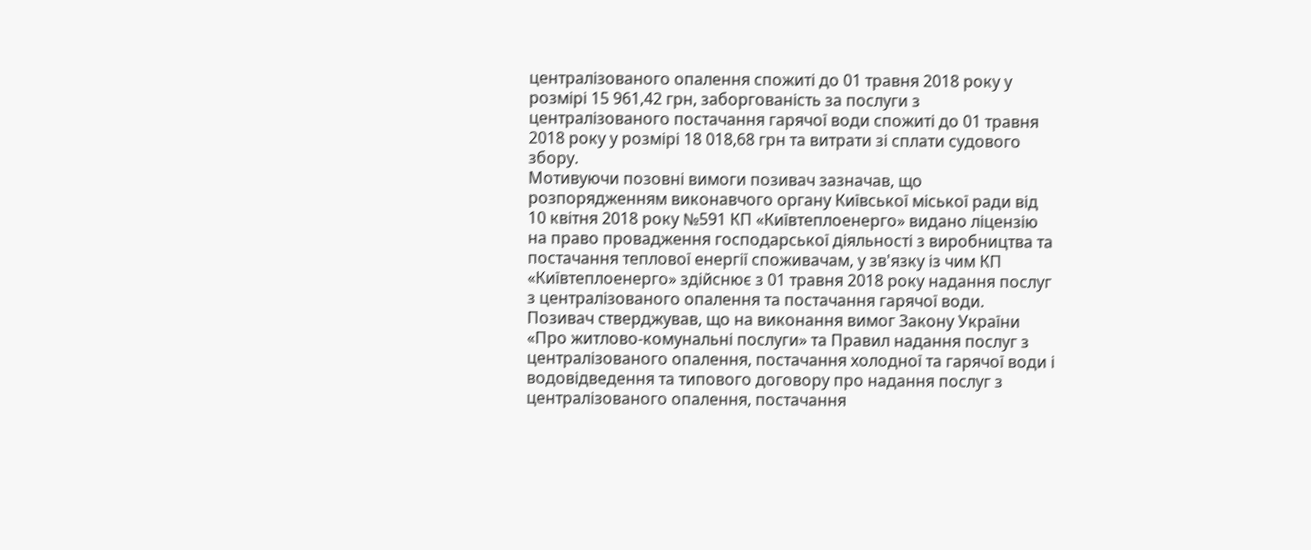централізованого опалення спожиті до 01 травня 2018 року у розмірі 15 961,42 грн, заборгованість за послуги з централізованого постачання гарячої води спожиті до 01 травня 2018 року у розмірі 18 018,68 грн та витрати зі сплати судового збору.
Мотивуючи позовні вимоги позивач зазначав, що розпорядженням виконавчого органу Київської міської ради від 10 квітня 2018 року №591 КП «Київтеплоенерго» видано ліцензію на право провадження господарської діяльності з виробництва та постачання теплової енергії споживачам, у зв'язку із чим КП «Київтеплоенерго» здійснює з 01 травня 2018 року надання послуг з централізованого опалення та постачання гарячої води.
Позивач стверджував, що на виконання вимог Закону України «Про житлово-комунальні послуги» та Правил надання послуг з централізованого опалення, постачання холодної та гарячої води і водовідведення та типового договору про надання послуг з централізованого опалення, постачання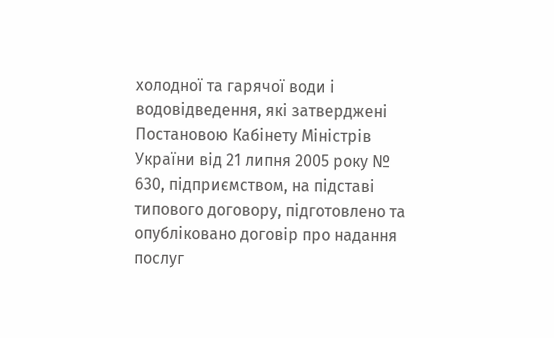холодної та гарячої води і водовідведення, які затверджені Постановою Кабінету Міністрів України від 21 липня 2005 року № 630, підприємством, на підставі типового договору, підготовлено та опубліковано договір про надання послуг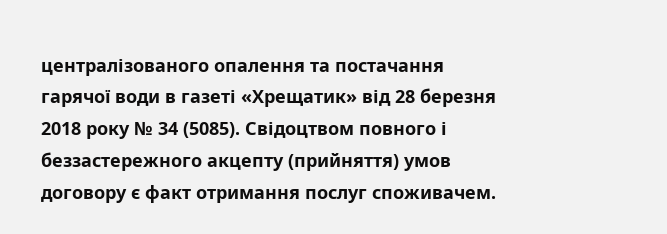централізованого опалення та постачання гарячої води в газеті «Хрещатик» від 28 березня 2018 року № 34 (5085). Свідоцтвом повного і беззастережного акцепту (прийняття) умов договору є факт отримання послуг споживачем.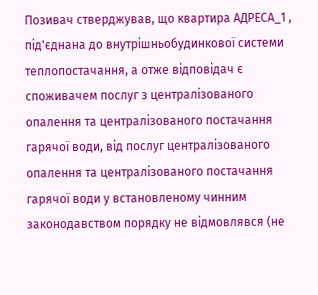Позивач стверджував, що квартира АДРЕСА_1 , під'єднана до внутрішньобудинкової системи теплопостачання, а отже відповідач є споживачем послуг з централізованого опалення та централізованого постачання гарячої води, від послуг централізованого опалення та централізованого постачання гарячої води у встановленому чинним законодавством порядку не відмовлявся (не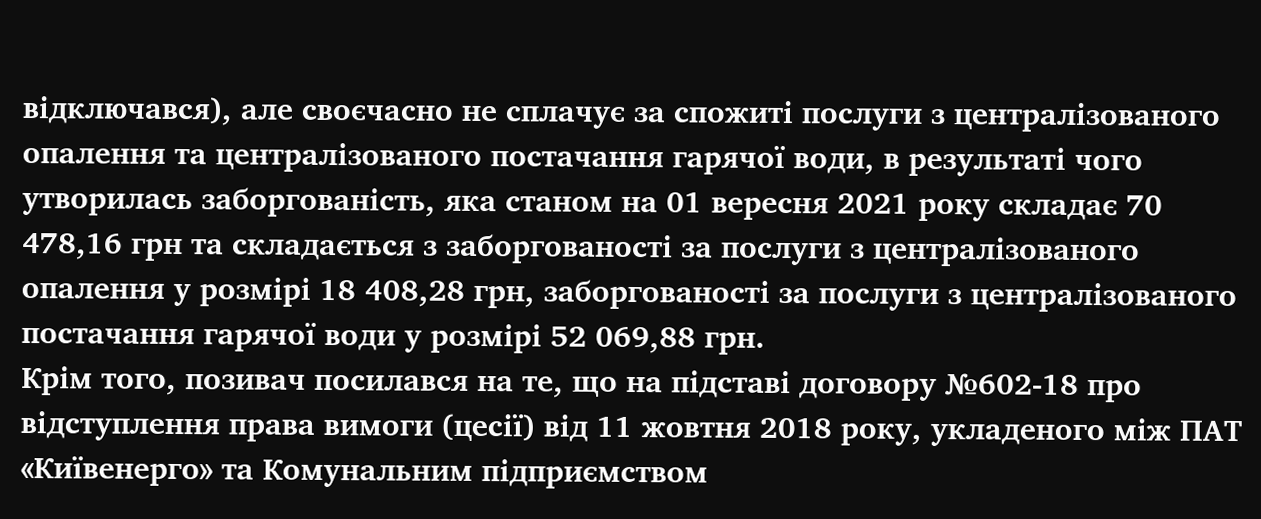відключався), але своєчасно не сплачує за спожиті послуги з централізованого опалення та централізованого постачання гарячої води, в результаті чого утворилась заборгованість, яка станом на 01 вересня 2021 року складає 70 478,16 грн та складається з заборгованості за послуги з централізованого опалення у розмірі 18 408,28 грн, заборгованості за послуги з централізованого постачання гарячої води у розмірі 52 069,88 грн.
Крім того, позивач посилався на те, що на підставі договору №602-18 про відступлення права вимоги (цесії) від 11 жовтня 2018 року, укладеного між ПАТ «Київенерго» та Комунальним підприємством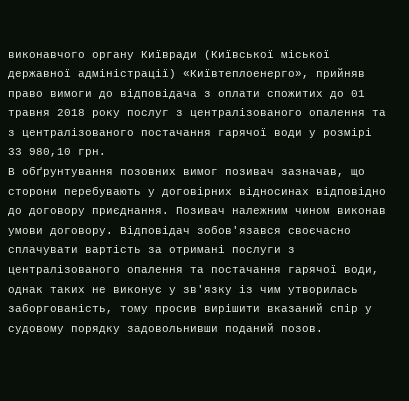виконавчого органу Київради (Київської міської державної адміністрації) «Київтеплоенерго», прийняв право вимоги до відповідача з оплати спожитих до 01 травня 2018 року послуг з централізованого опалення та з централізованого постачання гарячої води у розмірі 33 980,10 грн.
В обґрунтування позовних вимог позивач зазначав, що сторони перебувають у договірних відносинах відповідно до договору приєднання. Позивач належним чином виконав умови договору. Відповідач зобов'язався своєчасно сплачувати вартість за отримані послуги з централізованого опалення та постачання гарячої води, однак таких не виконує у зв'язку із чим утворилась заборгованість, тому просив вирішити вказаний спір у судовому порядку задовольнивши поданий позов.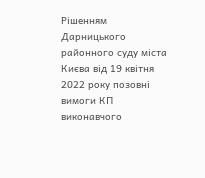Рішенням Дарницького районного суду міста Києва від 19 квітня 2022 року позовні вимоги КП виконавчого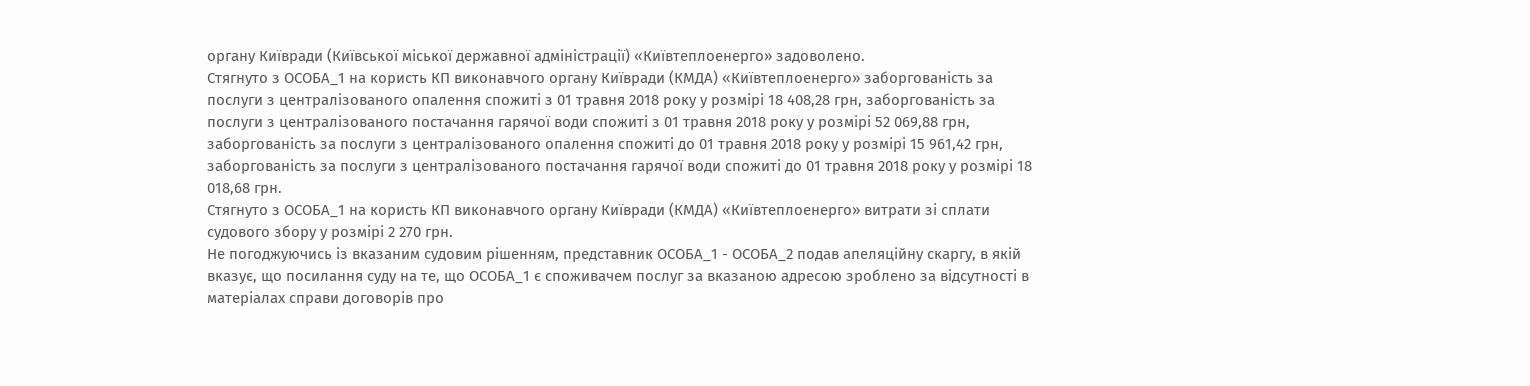органу Київради (Київської міської державної адміністрації) «Київтеплоенерго» задоволено.
Стягнуто з ОСОБА_1 на користь КП виконавчого органу Київради (КМДА) «Київтеплоенерго» заборгованість за послуги з централізованого опалення спожиті з 01 травня 2018 року у розмірі 18 408,28 грн, заборгованість за послуги з централізованого постачання гарячої води спожиті з 01 травня 2018 року у розмірі 52 069,88 грн, заборгованість за послуги з централізованого опалення спожиті до 01 травня 2018 року у розмірі 15 961,42 грн, заборгованість за послуги з централізованого постачання гарячої води спожиті до 01 травня 2018 року у розмірі 18 018,68 грн.
Стягнуто з ОСОБА_1 на користь КП виконавчого органу Київради (КМДА) «Київтеплоенерго» витрати зі сплати судового збору у розмірі 2 270 грн.
Не погоджуючись із вказаним судовим рішенням, представник ОСОБА_1 - ОСОБА_2 подав апеляційну скаргу, в якій вказує, що посилання суду на те, що ОСОБА_1 є споживачем послуг за вказаною адресою зроблено за відсутності в матеріалах справи договорів про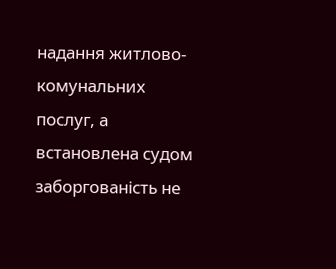надання житлово-комунальних послуг, а встановлена судом заборгованість не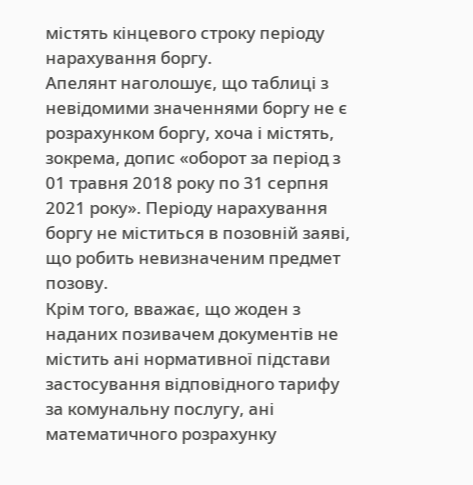містять кінцевого строку періоду нарахування боргу.
Апелянт наголошує, що таблиці з невідомими значеннями боргу не є розрахунком боргу, хоча і містять, зокрема, допис «оборот за період з 01 травня 2018 року по 31 серпня 2021 року». Періоду нарахування боргу не міститься в позовній заяві, що робить невизначеним предмет позову.
Крім того, вважає, що жоден з наданих позивачем документів не містить ані нормативної підстави застосування відповідного тарифу за комунальну послугу, ані математичного розрахунку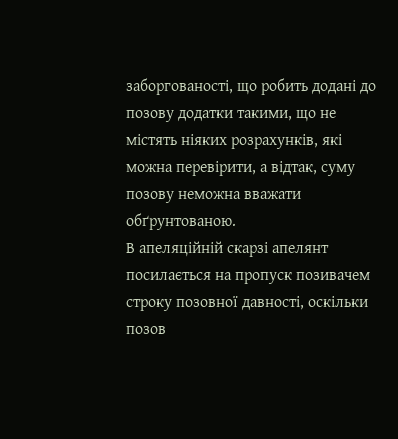заборгованості, що робить додані до позову додатки такими, що не містять ніяких розрахунків, які можна перевірити, а відтак, суму позову неможна вважати обґрунтованою.
В апеляційній скарзі апелянт посилається на пропуск позивачем строку позовної давності, оскільки позов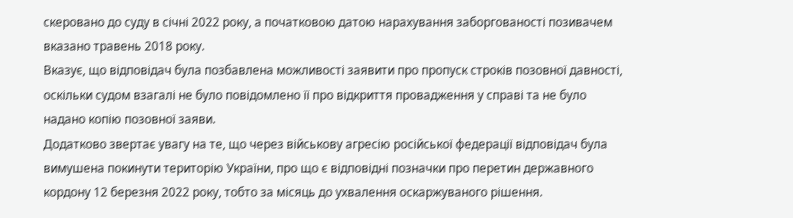скеровано до суду в січні 2022 року, а початковою датою нарахування заборгованості позивачем вказано травень 2018 року.
Вказує, що відповідач була позбавлена можливості заявити про пропуск строків позовної давності, оскільки судом взагалі не було повідомлено її про відкриття провадження у справі та не було надано копію позовної заяви.
Додатково звертає увагу на те, що через військову агресію російської федерації відповідач була вимушена покинути територію України, про що є відповідні позначки про перетин державного кордону 12 березня 2022 року, тобто за місяць до ухвалення оскаржуваного рішення.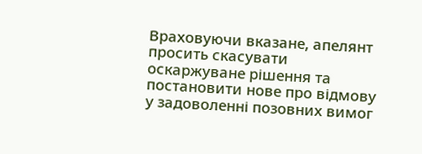Враховуючи вказане, апелянт просить скасувати оскаржуване рішення та постановити нове про відмову у задоволенні позовних вимог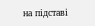на підставі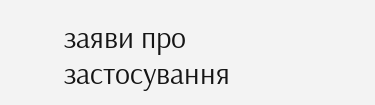заяви про застосування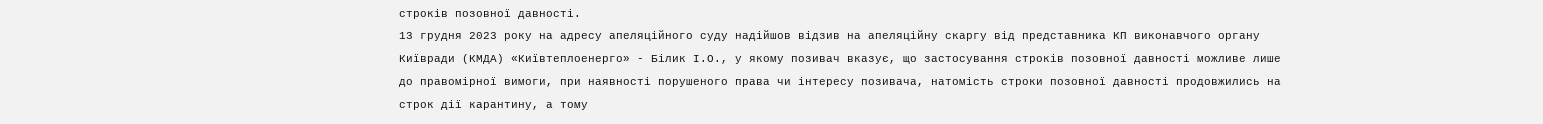строків позовної давності.
13 грудня 2023 року на адресу апеляційного суду надійшов відзив на апеляційну скаргу від представника КП виконавчого органу Київради (КМДА) «Київтеплоенерго» - Білик І.О., у якому позивач вказує, що застосування строків позовної давності можливе лише до правомірної вимоги, при наявності порушеного права чи інтересу позивача, натомість строки позовної давності продовжились на строк дії карантину, а тому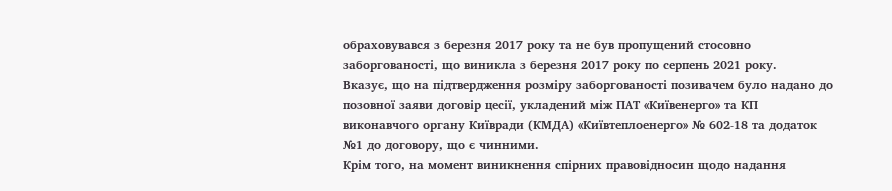обраховувався з березня 2017 року та не був пропущений стосовно заборгованості, що виникла з березня 2017 року по серпень 2021 року.
Вказує, що на підтвердження розміру заборгованості позивачем було надано до позовної заяви договір цесії, укладений між ПАТ «Київенерго» та КП виконавчого органу Київради (КМДА) «Київтеплоенерго» № 602-18 та додаток №1 до договору, що є чинними.
Крім того, на момент виникнення спірних правовідносин щодо надання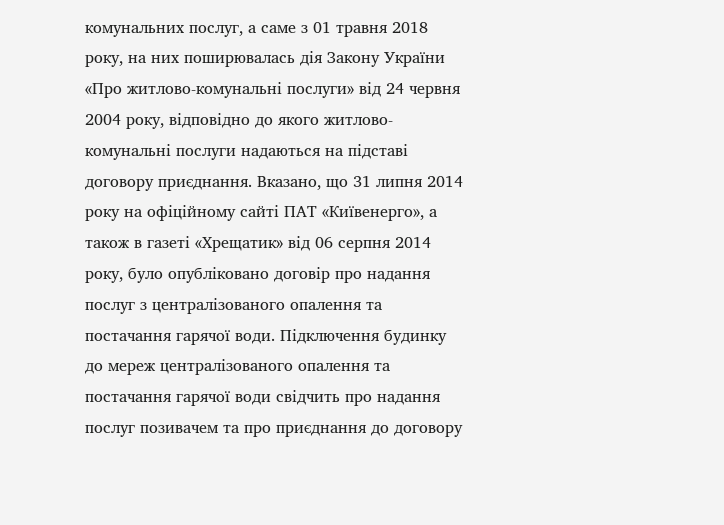комунальних послуг, а саме з 01 травня 2018 року, на них поширювалась дія Закону України «Про житлово-комунальні послуги» від 24 червня 2004 року, відповідно до якого житлово-комунальні послуги надаються на підставі договору приєднання. Вказано, що 31 липня 2014 року на офіційному сайті ПАТ «Київенерго», а також в газеті «Хрещатик» від 06 серпня 2014 року, було опубліковано договір про надання послуг з централізованого опалення та постачання гарячої води. Підключення будинку до мереж централізованого опалення та постачання гарячої води свідчить про надання послуг позивачем та про приєднання до договору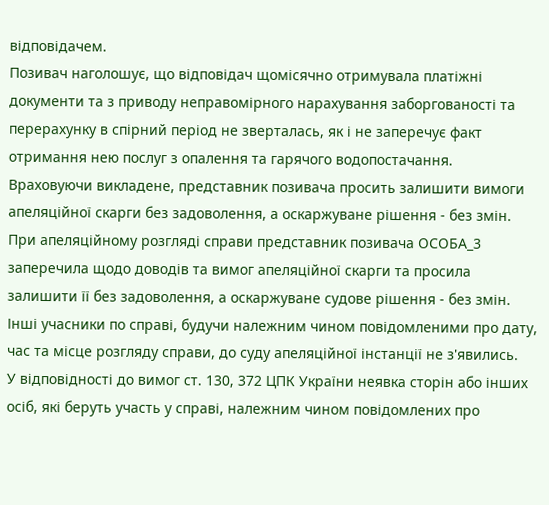відповідачем.
Позивач наголошує, що відповідач щомісячно отримувала платіжні документи та з приводу неправомірного нарахування заборгованості та перерахунку в спірний період не зверталась, як і не заперечує факт отримання нею послуг з опалення та гарячого водопостачання.
Враховуючи викладене, представник позивача просить залишити вимоги апеляційної скарги без задоволення, а оскаржуване рішення - без змін.
При апеляційному розгляді справи представник позивача ОСОБА_3 заперечила щодо доводів та вимог апеляційної скарги та просила залишити її без задоволення, а оскаржуване судове рішення - без змін.
Інші учасники по справі, будучи належним чином повідомленими про дату, час та місце розгляду справи, до суду апеляційної інстанції не з'явились.
У відповідності до вимог ст. 130, 372 ЦПК України неявка сторін або інших осіб, які беруть участь у справі, належним чином повідомлених про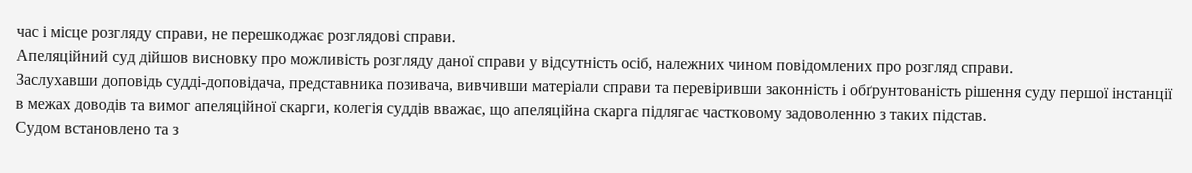час і місце розгляду справи, не перешкоджає розглядові справи.
Апеляційний суд дійшов висновку про можливість розгляду даної справи у відсутність осіб, належних чином повідомлених про розгляд справи.
Заслухавши доповідь судді-доповідача, представника позивача, вивчивши матеріали справи та перевіривши законність і обґрунтованість рішення суду першої інстанції в межах доводів та вимог апеляційної скарги, колегія суддів вважає, що апеляційна скарга підлягає частковому задоволенню з таких підстав.
Судом встановлено та з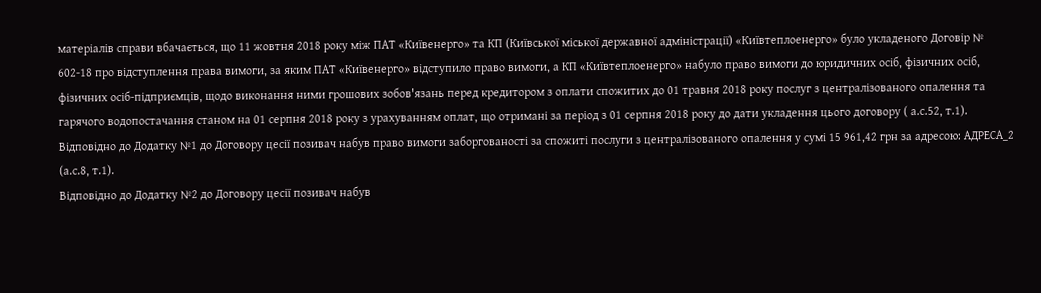матеріалів справи вбачається, що 11 жовтня 2018 року між ПАТ «Київенерго» та КП (Київської міської державної адміністрації) «Київтеплоенерго» було укладеного Договір № 602-18 про відступлення права вимоги, за яким ПАТ «Київенерго» відступило право вимоги, а КП «Київтеплоенерго» набуло право вимоги до юридичних осіб, фізичних осіб, фізичних осіб-підприємців, щодо виконання ними грошових зобов'язань перед кредитором з оплати спожитих до 01 травня 2018 року послуг з централізованого опалення та гарячого водопостачання станом на 01 серпня 2018 року з урахуванням оплат, що отримані за період з 01 серпня 2018 року до дати укладення цього договору ( а.с.52, т.1).
Відповідно до Додатку №1 до Договору цесії позивач набув право вимоги заборгованості за спожиті послуги з централізованого опалення у сумі 15 961,42 грн за адресою: АДРЕСА_2 (а.с.8, т.1).
Відповідно до Додатку №2 до Договору цесії позивач набув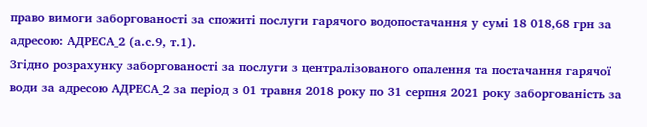право вимоги заборгованості за спожиті послуги гарячого водопостачання у сумі 18 018,68 грн за адресою: АДРЕСА_2 (а.с.9, т.1).
Згідно розрахунку заборгованості за послуги з централізованого опалення та постачання гарячої води за адресою АДРЕСА_2 за період з 01 травня 2018 року по 31 серпня 2021 року заборгованість за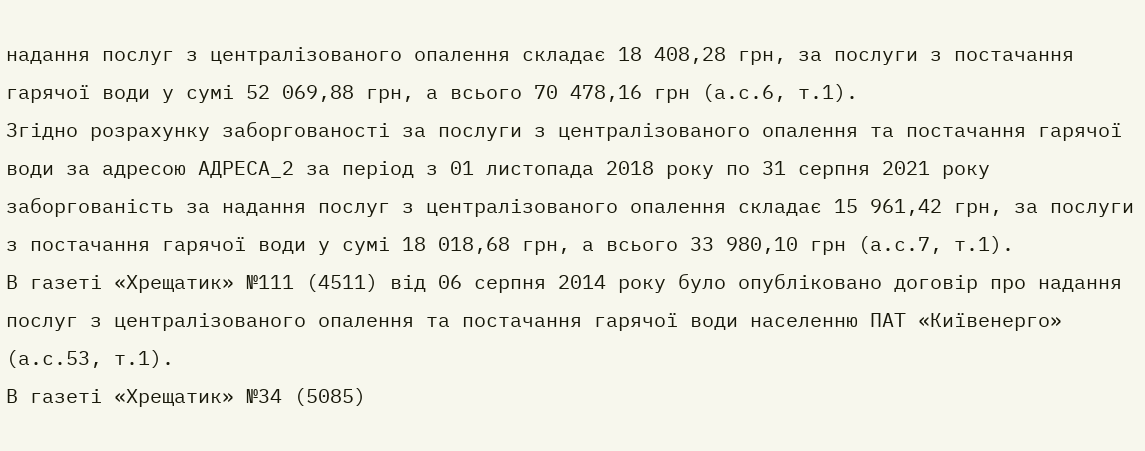надання послуг з централізованого опалення складає 18 408,28 грн, за послуги з постачання гарячої води у сумі 52 069,88 грн, а всього 70 478,16 грн (а.с.6, т.1).
Згідно розрахунку заборгованості за послуги з централізованого опалення та постачання гарячої води за адресою АДРЕСА_2 за період з 01 листопада 2018 року по 31 серпня 2021 року заборгованість за надання послуг з централізованого опалення складає 15 961,42 грн, за послуги з постачання гарячої води у сумі 18 018,68 грн, а всього 33 980,10 грн (а.с.7, т.1).
В газеті «Хрещатик» №111 (4511) від 06 серпня 2014 року було опубліковано договір про надання послуг з централізованого опалення та постачання гарячої води населенню ПАТ «Київенерго» (а.с.53, т.1).
В газеті «Хрещатик» №34 (5085)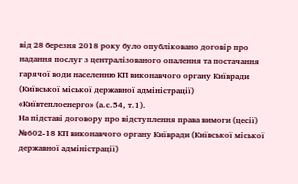від 28 березня 2018 року було опубліковано договір про надання послуг з централізованого опалення та постачання гарячої води населенню КП виконавчого органу Київради (Київської міської державної адміністрації) «Київтеплоенерго» (а.с.54, т.1).
На підставі договору про відступлення права вимоги (цесії) №602-18 КП виконавчого органу Київради (Київської міської державної адміністрації)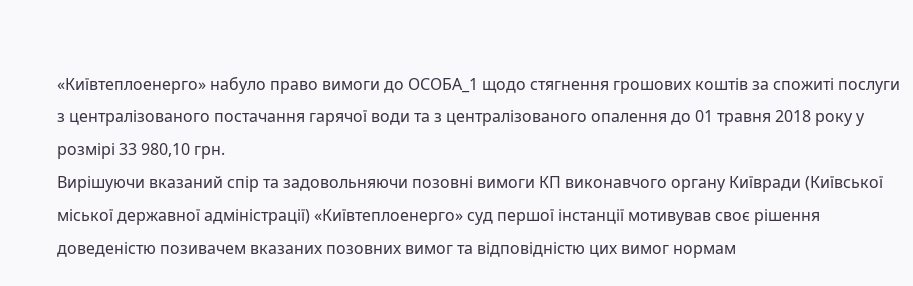«Київтеплоенерго» набуло право вимоги до ОСОБА_1 щодо стягнення грошових коштів за спожиті послуги з централізованого постачання гарячої води та з централізованого опалення до 01 травня 2018 року у розмірі 33 980,10 грн.
Вирішуючи вказаний спір та задовольняючи позовні вимоги КП виконавчого органу Київради (Київської міської державної адміністрації) «Київтеплоенерго» суд першої інстанції мотивував своє рішення доведеністю позивачем вказаних позовних вимог та відповідністю цих вимог нормам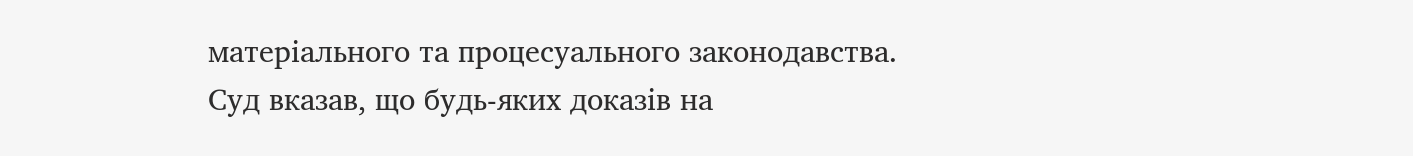матеріального та процесуального законодавства. Суд вказав, що будь-яких доказів на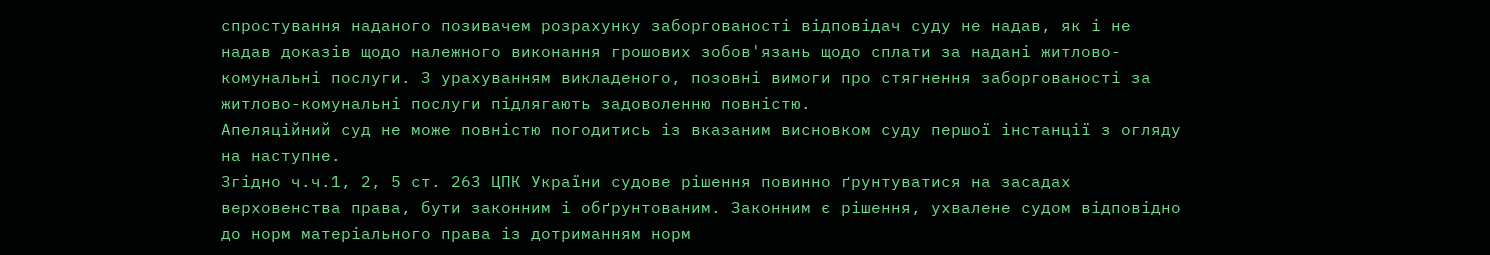спростування наданого позивачем розрахунку заборгованості відповідач суду не надав, як і не надав доказів щодо належного виконання грошових зобов'язань щодо сплати за надані житлово-комунальні послуги. З урахуванням викладеного, позовні вимоги про стягнення заборгованості за житлово-комунальні послуги підлягають задоволенню повністю.
Апеляційний суд не може повністю погодитись із вказаним висновком суду першої інстанції з огляду на наступне.
Згідно ч.ч.1, 2, 5 ст. 263 ЦПК України судове рішення повинно ґрунтуватися на засадах верховенства права, бути законним і обґрунтованим. Законним є рішення, ухвалене судом відповідно до норм матеріального права із дотриманням норм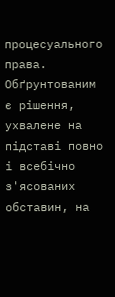процесуального права. Обґрунтованим є рішення, ухвалене на підставі повно і всебічно з'ясованих обставин, на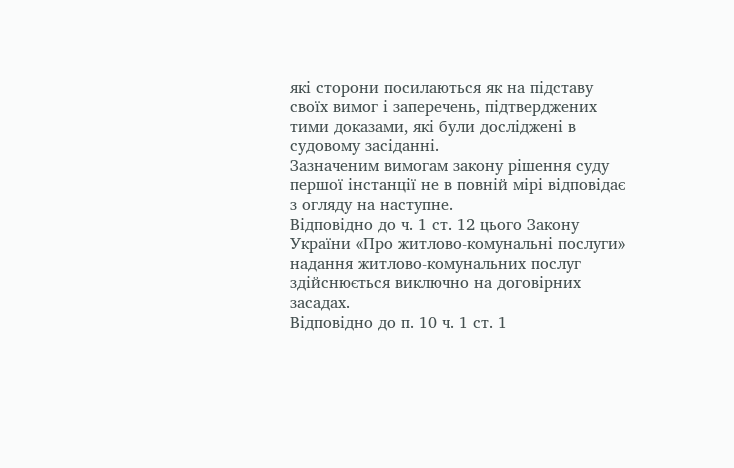які сторони посилаються як на підставу своїх вимог і заперечень, підтверджених тими доказами, які були досліджені в судовому засіданні.
Зазначеним вимогам закону рішення суду першої інстанції не в повній мірі відповідає з огляду на наступне.
Відповідно до ч. 1 ст. 12 цього Закону України «Про житлово-комунальні послуги» надання житлово-комунальних послуг здійснюється виключно на договірних засадах.
Відповідно до п. 10 ч. 1 ст. 1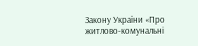Закону України «Про житлово-комунальні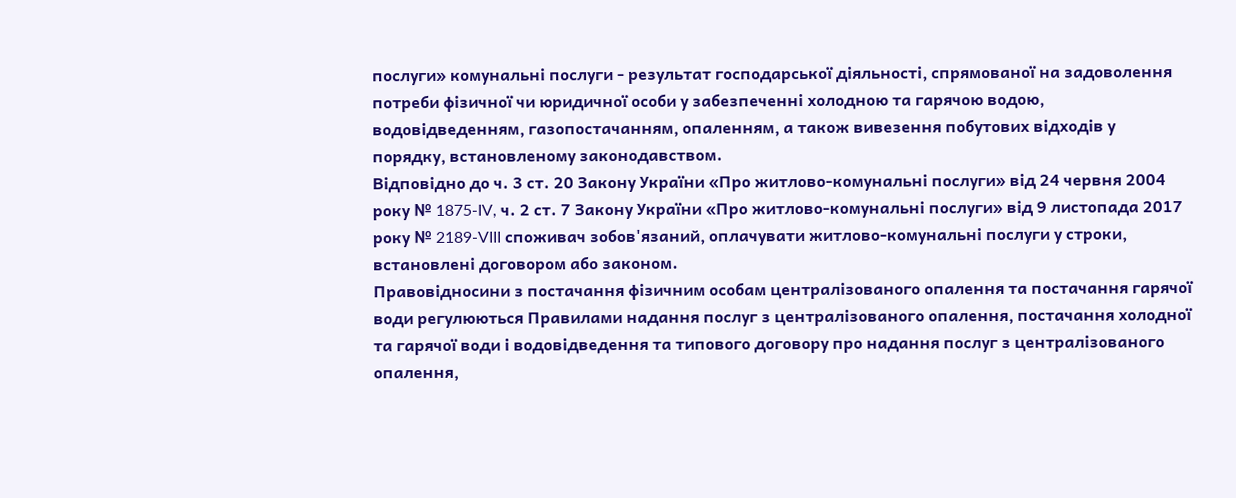послуги» комунальні послуги - результат господарської діяльності, спрямованої на задоволення потреби фізичної чи юридичної особи у забезпеченні холодною та гарячою водою, водовідведенням, газопостачанням, опаленням, а також вивезення побутових відходів у порядку, встановленому законодавством.
Відповідно до ч. 3 ст. 20 Закону України «Про житлово-комунальні послуги» від 24 червня 2004 року № 1875-IV, ч. 2 ст. 7 Закону України «Про житлово-комунальні послуги» від 9 листопада 2017 року № 2189-VIII споживач зобов'язаний, оплачувати житлово-комунальні послуги у строки, встановлені договором або законом.
Правовідносини з постачання фізичним особам централізованого опалення та постачання гарячої води регулюються Правилами надання послуг з централізованого опалення, постачання холодної та гарячої води і водовідведення та типового договору про надання послуг з централізованого опалення,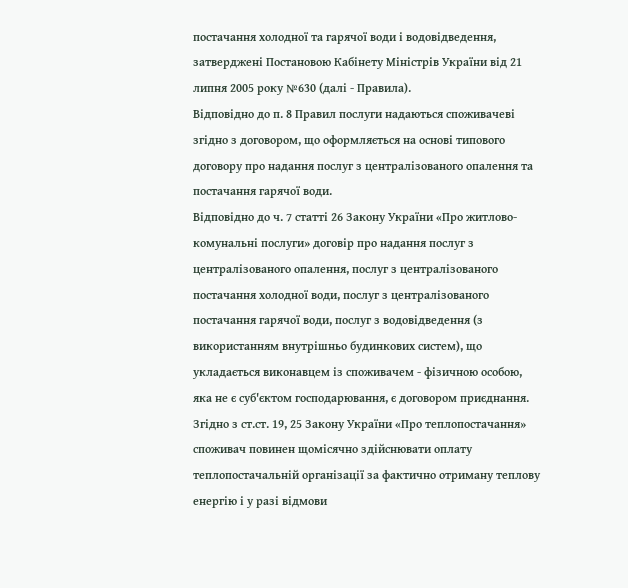постачання холодної та гарячої води і водовідведення, затверджені Постановою Кабінету Міністрів України від 21 липня 2005 року №630 (далі - Правила).
Відповідно до п. 8 Правил послуги надаються споживачеві згідно з договором, що оформляється на основі типового договору про надання послуг з централізованого опалення та постачання гарячої води.
Відповідно до ч. 7 статті 26 Закону України «Про житлово-комунальні послуги» договір про надання послуг з централізованого опалення, послуг з централізованого постачання холодної води, послуг з централізованого постачання гарячої води, послуг з водовідведення (з використанням внутрішньо будинкових систем), що укладається виконавцем із споживачем - фізичною особою, яка не є суб'єктом господарювання, є договором приєднання.
Згідно з ст.ст. 19, 25 Закону України «Про теплопостачання» споживач повинен щомісячно здійснювати оплату теплопостачальній організації за фактично отриману теплову енергію і у разі відмови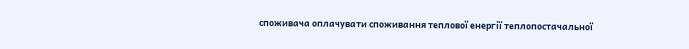споживача оплачувати споживання теплової енергії теплопостачальної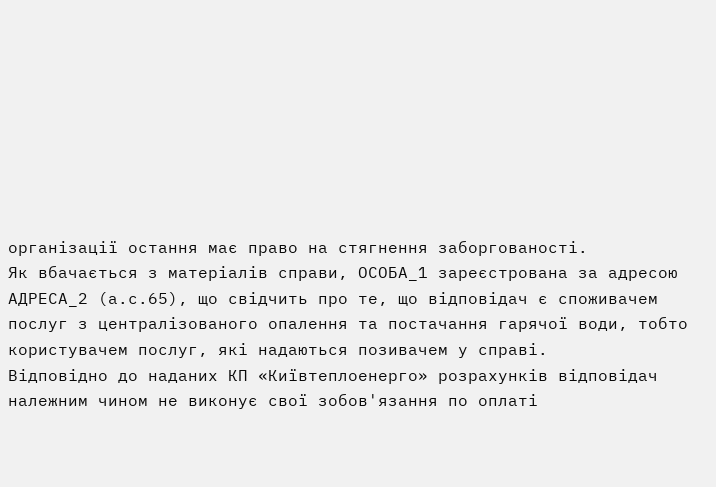організації остання має право на стягнення заборгованості.
Як вбачається з матеріалів справи, ОСОБА_1 зареєстрована за адресою АДРЕСА_2 (а.с.65), що свідчить про те, що відповідач є споживачем послуг з централізованого опалення та постачання гарячої води, тобто користувачем послуг, які надаються позивачем у справі.
Відповідно до наданих КП «Київтеплоенерго» розрахунків відповідач належним чином не виконує свої зобов'язання по оплаті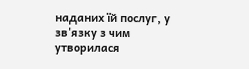наданих їй послуг, у зв'язку з чим утворилася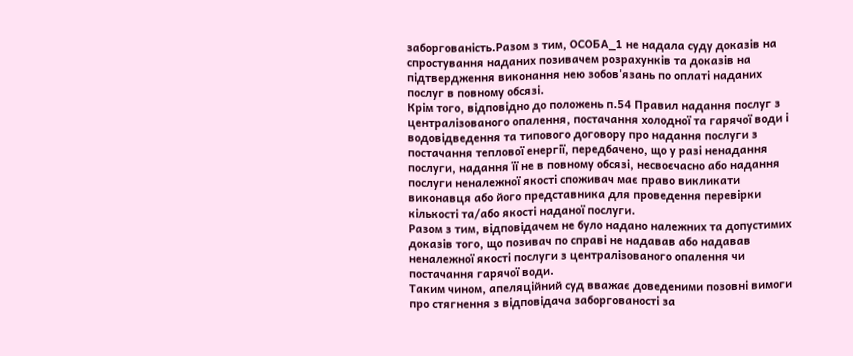заборгованість.Разом з тим, ОСОБА_1 не надала суду доказів на спростування наданих позивачем розрахунків та доказів на підтвердження виконання нею зобов'язань по оплаті наданих послуг в повному обсязі.
Крім того, відповідно до положень п.54 Правил надання послуг з централізованого опалення, постачання холодної та гарячої води і водовідведення та типового договору про надання послуги з постачання теплової енергії, передбачено, що у разі ненадання послуги, надання її не в повному обсязі, несвоєчасно або надання послуги неналежної якості споживач має право викликати виконавця або його представника для проведення перевірки кількості та/або якості наданої послуги.
Разом з тим, відповідачем не було надано належних та допустимих доказів того, що позивач по справі не надавав або надавав неналежної якості послуги з централізованого опалення чи постачання гарячої води.
Таким чином, апеляційний суд вважає доведеними позовні вимоги про стягнення з відповідача заборгованості за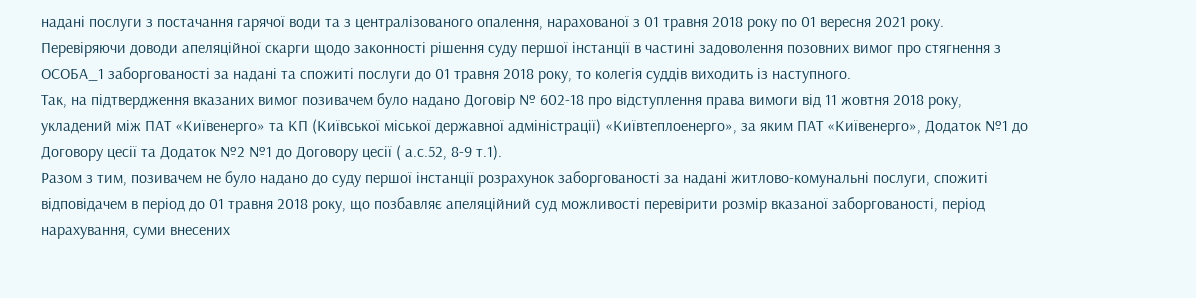надані послуги з постачання гарячої води та з централізованого опалення, нарахованої з 01 травня 2018 року по 01 вересня 2021 року.
Перевіряючи доводи апеляційної скарги щодо законності рішення суду першої інстанції в частині задоволення позовних вимог про стягнення з ОСОБА_1 заборгованості за надані та спожиті послуги до 01 травня 2018 року, то колегія суддів виходить із наступного.
Так, на підтвердження вказаних вимог позивачем було надано Договір № 602-18 про відступлення права вимоги від 11 жовтня 2018 року, укладений між ПАТ «Київенерго» та КП (Київської міської державної адміністрації) «Київтеплоенерго», за яким ПАТ «Київенерго», Додаток №1 до Договору цесії та Додаток №2 №1 до Договору цесії ( а.с.52, 8-9 т.1).
Разом з тим, позивачем не було надано до суду першої інстанції розрахунок заборгованості за надані житлово-комунальні послуги, спожиті відповідачем в період до 01 травня 2018 року, що позбавляє апеляційний суд можливості перевірити розмір вказаної заборгованості, період нарахування, суми внесених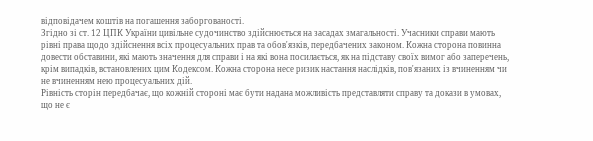відповідачем коштів на погашення заборгованості.
Згідно зі ст. 12 ЦПК України цивільне судочинство здійснюється на засадах змагальності. Учасники справи мають рівні права щодо здійснення всіх процесуальних прав та обов'язків, передбачених законом. Кожна сторона повинна довести обставини, які мають значення для справи і на які вона посилається, як на підставу своїх вимог або заперечень, крім випадків, встановлених цим Кодексом. Кожна сторона несе ризик настання наслідків, пов'язаних із вчиненням чи не вчиненням нею процесуальних дій.
Рівність сторін передбачає, що кожній стороні має бути надана можливість представляти справу та докази в умовах, що не є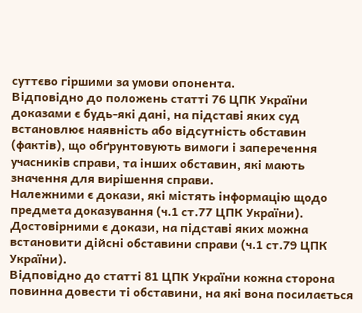суттєво гіршими за умови опонента.
Відповідно до положень статті 76 ЦПК України доказами є будь-які дані, на підставі яких суд встановлює наявність або відсутність обставин (фактів), що обґрунтовують вимоги і заперечення учасників справи, та інших обставин, які мають значення для вирішення справи.
Належними є докази, які містять інформацію щодо предмета доказування (ч.1 ст.77 ЦПК України).
Достовірними є докази, на підставі яких можна встановити дійсні обставини справи (ч.1 ст.79 ЦПК України).
Відповідно до статті 81 ЦПК України кожна сторона повинна довести ті обставини, на які вона посилається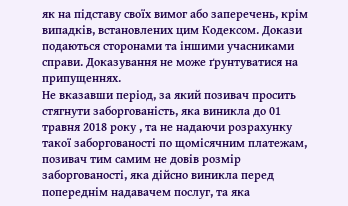як на підставу своїх вимог або заперечень, крім випадків, встановлених цим Кодексом. Докази подаються сторонами та іншими учасниками справи. Доказування не може ґрунтуватися на припущеннях.
Не вказавши період, за який позивач просить стягнути заборгованість, яка виникла до 01 травня 2018 року , та не надаючи розрахунку такої заборгованості по щомісячним платежам, позивач тим самим не довів розмір заборгованості, яка дійсно виникла перед попереднім надавачем послуг, та яка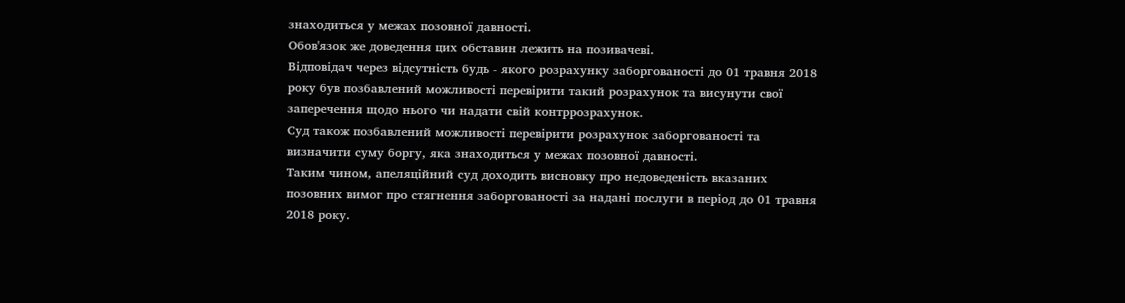знаходиться у межах позовної давності.
Обов'язок же доведення цих обставин лежить на позивачеві.
Відповідач через відсутність будь - якого розрахунку заборгованості до 01 травня 2018 року був позбавлений можливості перевірити такий розрахунок та висунути свої заперечення щодо нього чи надати свій контррозрахунок.
Суд також позбавлений можливості перевірити розрахунок заборгованості та визначити суму боргу, яка знаходиться у межах позовної давності.
Таким чином, апеляційний суд доходить висновку про недоведеність вказаних позовних вимог про стягнення заборгованості за надані послуги в період до 01 травня 2018 року.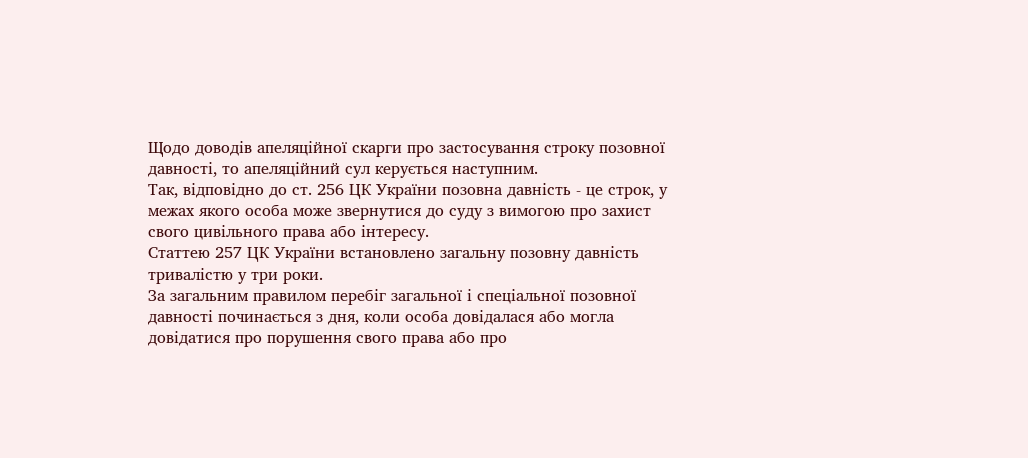Щодо доводів апеляційної скарги про застосування строку позовної давності, то апеляційний сул керується наступним.
Так, відповідно до ст. 256 ЦК України позовна давність - це строк, у межах якого особа може звернутися до суду з вимогою про захист свого цивільного права або інтересу.
Статтею 257 ЦК України встановлено загальну позовну давність тривалістю у три роки.
За загальним правилом перебіг загальної і спеціальної позовної давності починається з дня, коли особа довідалася або могла довідатися про порушення свого права або про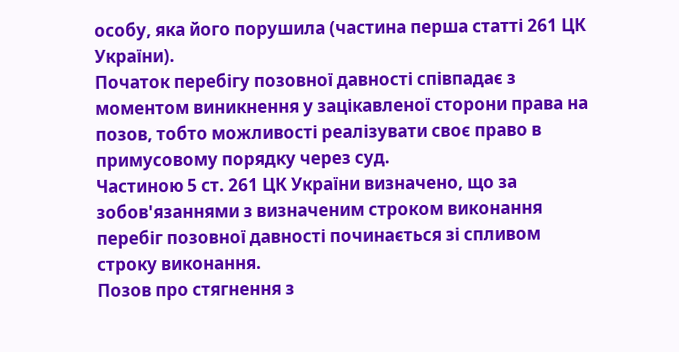особу, яка його порушила (частина перша статті 261 ЦК України).
Початок перебігу позовної давності співпадає з моментом виникнення у зацікавленої сторони права на позов, тобто можливості реалізувати своє право в примусовому порядку через суд.
Частиною 5 ст. 261 ЦК України визначено, що за зобов'язаннями з визначеним строком виконання перебіг позовної давності починається зі спливом строку виконання.
Позов про стягнення з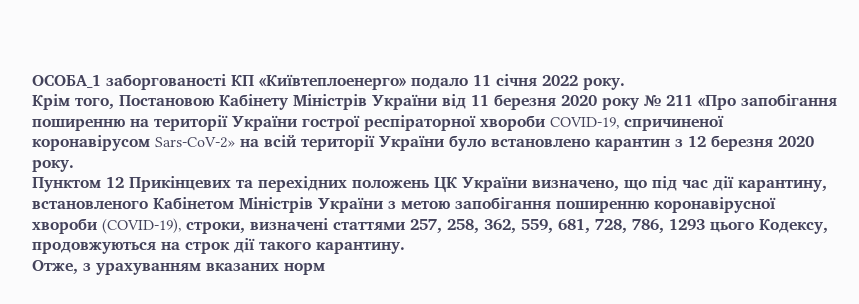ОСОБА_1 заборгованості КП «Київтеплоенерго» подало 11 січня 2022 року.
Крім того, Постановою Кабінету Міністрів України від 11 березня 2020 року № 211 «Про запобігання поширенню на території України гострої респіраторної хвороби COVID-19, спричиненої коронавірусом Sars-CoV-2» на всій території України було встановлено карантин з 12 березня 2020 року.
Пунктом 12 Прикінцевих та перехідних положень ЦК України визначено, що під час дії карантину, встановленого Кабінетом Міністрів України з метою запобігання поширенню коронавірусної хвороби (COVID-19), строки, визначені статтями 257, 258, 362, 559, 681, 728, 786, 1293 цього Кодексу, продовжуються на строк дії такого карантину.
Отже, з урахуванням вказаних норм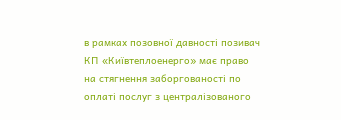в рамках позовної давності позивач КП «Київтеплоенерго» має право на стягнення заборгованості по оплаті послуг з централізованого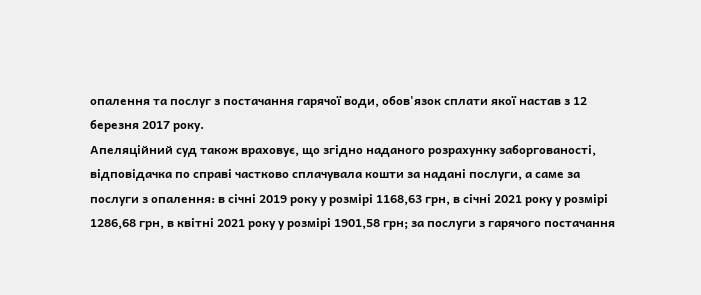опалення та послуг з постачання гарячої води, обов'язок сплати якої настав з 12 березня 2017 року.
Апеляційний суд також враховує, що згідно наданого розрахунку заборгованості, відповідачка по справі частково сплачувала кошти за надані послуги, а саме за послуги з опалення: в січні 2019 року у розмірі 1168,63 грн, в січні 2021 року у розмірі 1286,68 грн, в квітні 2021 року у розмірі 1901,58 грн; за послуги з гарячого постачання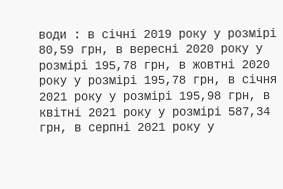води : в січні 2019 року у розмірі 80,59 грн, в вересні 2020 року у розмірі 195,78 грн, в жовтні 2020 року у розмірі 195,78 грн, в січня 2021 року у розмірі 195,98 грн, в квітні 2021 року у розмірі 587,34 грн, в серпні 2021 року у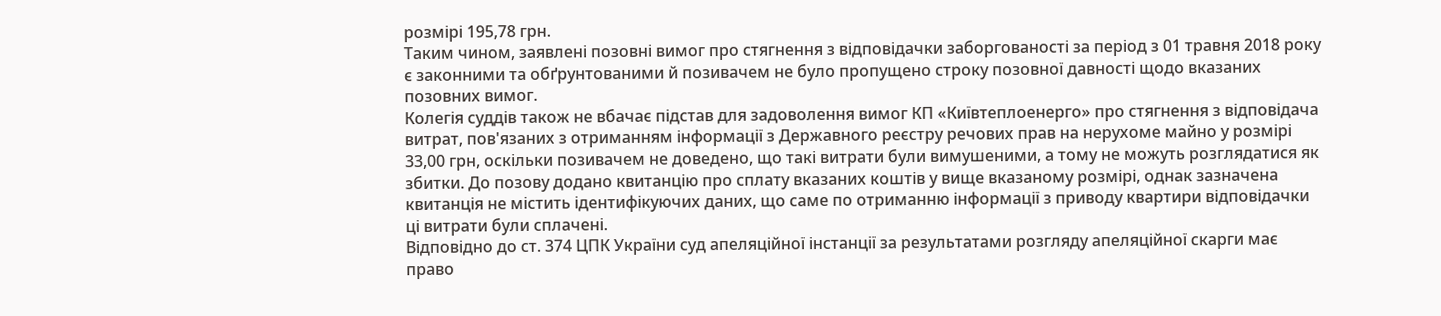розмірі 195,78 грн.
Таким чином, заявлені позовні вимог про стягнення з відповідачки заборгованості за період з 01 травня 2018 року є законними та обґрунтованими й позивачем не було пропущено строку позовної давності щодо вказаних позовних вимог.
Колегія суддів також не вбачає підстав для задоволення вимог КП «Київтеплоенерго» про стягнення з відповідача витрат, пов'язаних з отриманням інформації з Державного реєстру речових прав на нерухоме майно у розмірі 33,00 грн, оскільки позивачем не доведено, що такі витрати були вимушеними, а тому не можуть розглядатися як збитки. До позову додано квитанцію про сплату вказаних коштів у вище вказаному розмірі, однак зазначена квитанція не містить ідентифікуючих даних, що саме по отриманню інформації з приводу квартири відповідачки ці витрати були сплачені.
Відповідно до ст. 374 ЦПК України суд апеляційної інстанції за результатами розгляду апеляційної скарги має право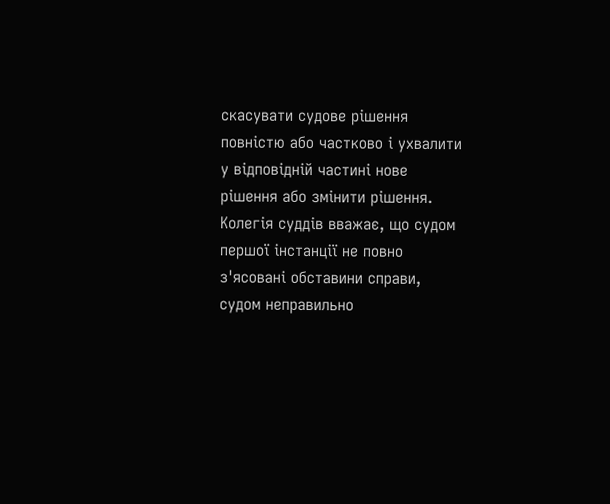скасувати судове рішення повністю або частково і ухвалити у відповідній частині нове рішення або змінити рішення.
Колегія суддів вважає, що судом першої інстанції не повно з'ясовані обставини справи, судом неправильно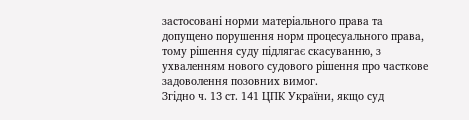застосовані норми матеріального права та допущено порушення норм процесуального права, тому рішення суду підлягає скасуванню, з ухваленням нового судового рішення про часткове задоволення позовних вимог.
Згідно ч. 13 ст. 141 ЦПК України, якщо суд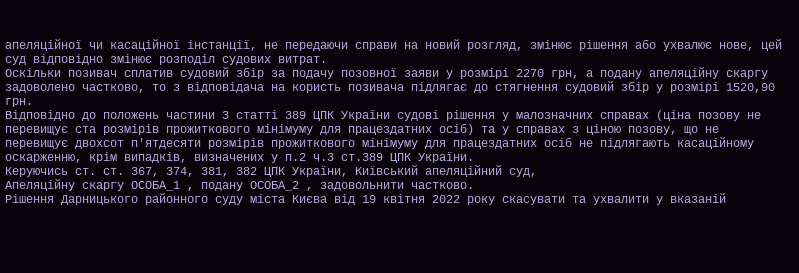апеляційної чи касаційної інстанції, не передаючи справи на новий розгляд, змінює рішення або ухвалює нове, цей суд відповідно змінює розподіл судових витрат.
Оскільки позивач сплатив судовий збір за подачу позовної заяви у розмірі 2270 грн, а подану апеляційну скаргу задоволено частково, то з відповідача на користь позивача підлягає до стягнення судовий збір у розмірі 1520,90 грн.
Відповідно до положень частини 3 статті 389 ЦПК України судові рішення у малозначних справах (ціна позову не перевищує ста розмірів прожиткового мінімуму для працездатних осіб) та у справах з ціною позову, що не перевищує двохсот п'ятдесяти розмірів прожиткового мінімуму для працездатних осіб не підлягають касаційному оскарженню, крім випадків, визначених у п.2 ч.3 ст.389 ЦПК України.
Керуючись ст. ст. 367, 374, 381, 382 ЦПК України, Київський апеляційний суд,
Апеляційну скаргу ОСОБА_1 , подану ОСОБА_2 , задовольнити частково.
Рішення Дарницького районного суду міста Києва від 19 квітня 2022 року скасувати та ухвалити у вказаній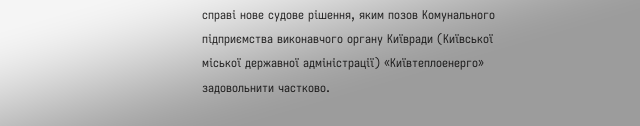справі нове судове рішення, яким позов Комунального підприємства виконавчого органу Київради (Київської міської державної адміністрації) «Київтеплоенерго» задовольнити частково.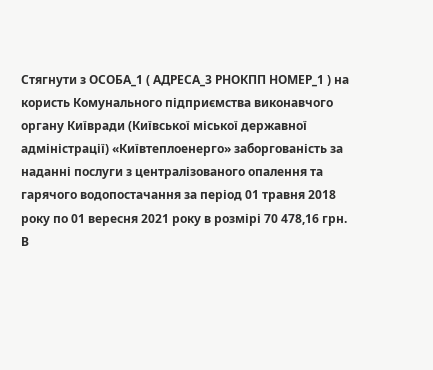Стягнути з ОСОБА_1 ( АДРЕСА_3 РНОКПП НОМЕР_1 ) на користь Комунального підприємства виконавчого органу Київради (Київської міської державної адміністрації) «Київтеплоенерго» заборгованість за наданні послуги з централізованого опалення та гарячого водопостачання за період 01 травня 2018 року по 01 вересня 2021 року в розмірі 70 478,16 грн.
В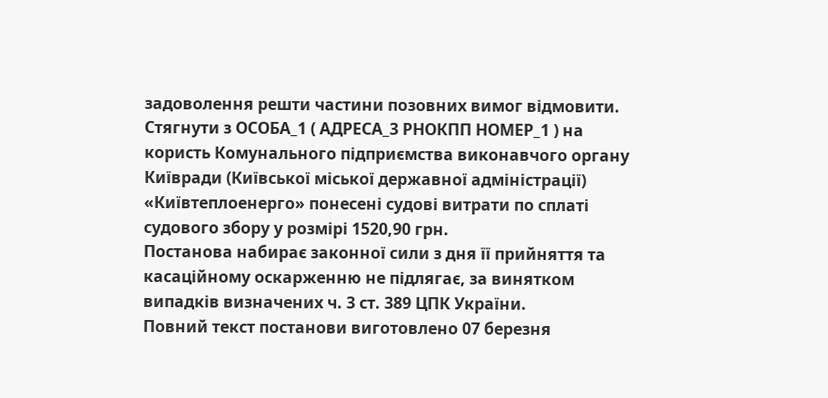задоволення решти частини позовних вимог відмовити.
Стягнути з ОСОБА_1 ( АДРЕСА_3 РНОКПП НОМЕР_1 ) на користь Комунального підприємства виконавчого органу Київради (Київської міської державної адміністрації) «Київтеплоенерго» понесені судові витрати по сплаті судового збору у розмірі 1520,90 грн.
Постанова набирає законної сили з дня її прийняття та касаційному оскарженню не підлягає, за винятком випадків визначених ч. 3 ст. 389 ЦПК України.
Повний текст постанови виготовлено 07 березня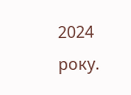2024 року.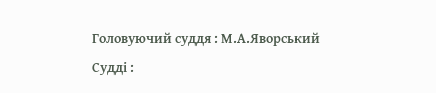Головуючий суддя : М.А.Яворський
Судді :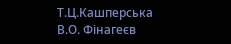Т.Ц.Кашперська
В.О. Фінагеєв